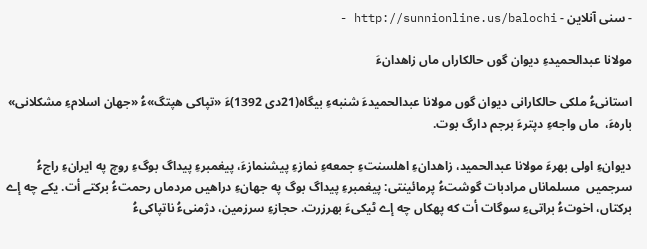- سنی آنلاین - http://sunnionline.us/balochi -

مولانا عبدالحمیدءِ دیوان گوں حالکاراں ماں زاهدانءَ

استانیءُ ملکی حالکارانی دیوان گوں مولانا عبدالحمیدءَ شنبهءِ بیگاه(21دی 1392)ءَ «تپاکی هپتگ»ءُ «جهان اسلامءِ مشکلانی» بارهءَ،  ماں واجهءِ دپترءَ برجم دارگ بوت.

دیوانءِ اولی بهرءَ مولانا عبدالحمید، زاهدانءِ اهلسنتءِ جمعهءِ نمازءِ پیشنمازءَ، پیغمبرءِ پیداگ بوگءِ روچ په ایرانءِ راجءُ سرجمیں  مسلماناں مرادبات گوشتءُ پرمائینتی: پیغمبرءِ پیداگ بوگ په جهانءِ دراهیں مردماں رحمتءُ برکتے أت. یکے چه إے برکتاں، اخوتءُ براتیءِ سوگات أت که پهکاں چه إے ٹیکیءَ بهرزرت. حجازءِ سرزمین، دژمنیءُ ناتپاکیءُ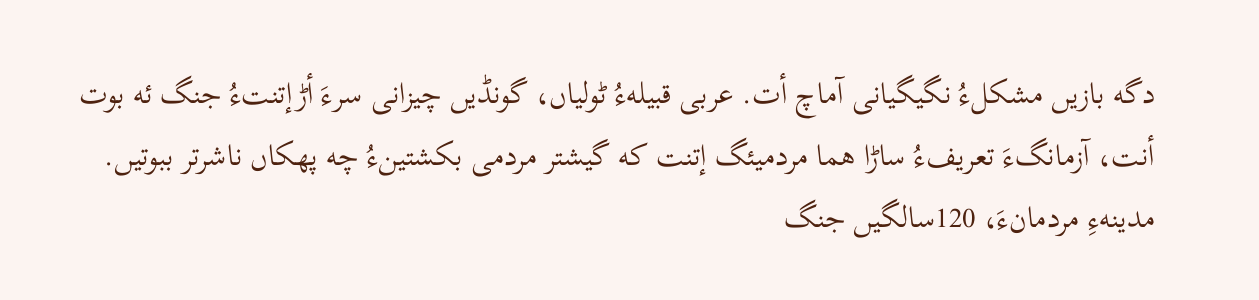دگه بازیں مشکلءُ نگیگیانی آماچ أت. عربی قبیلهءُ ٹولیاں، گونڈیں چیزانی سرءَ أڑإتنتءُ جنگ ئه بوت أنت، آزمانگءَ تعریفءُ ساڑا هما مردمیئگ إتنت که گیشتر مردمی بکشتینءُ چه پهکاں ناشرتر ببوتیں.
مدینهءِ مردمانءَ، 120سالگیں جنگ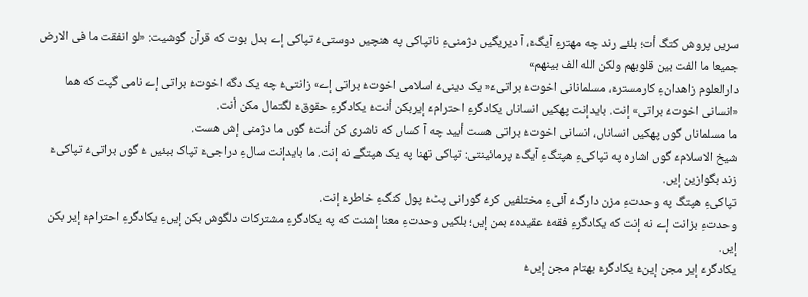سریں پروش کتگ أت؛ بلئے رند چه مهترءِ آیگءَ، آ دیریگیں دژمنیءِ ناتپاکی په هنچیں دوستیءُ تپاکی إے بدل بوت که قرآن گوشیت: «لو انفقت ما فی الارض جمیعا ما الفت بین قلوبهم ولکن الله الف بینهم»
دارالعلوم زاهدانءِ کارمسترءَ، مسلمانانی اخوتءُ براتیءَ« یک دینیءُ اسلامی اخوتءُ براتی إے» زانتیءُ چه یک دگه اخوتءُ براتی إے نامی گپت که هما «انسانی اخوتءُ براتی» إنت. بایدإنت پهکیں انساناں یکادگرءِ احترامءَ إیربکن أنتءُ یکادگرءِ حقوقءَ لگتمال مکن أنت.
ما مسلماناں گوں پهکیں انساناں، انسانی اخوتءُ براتی هست أبید چه آ کساں که ناشری کن أنتءُ گوں ما دژمنی إش هست.
شیخ الاسلامءَ گوں اشاره په تپاکیءِ هپتگءِ آیگءَ پرمائینتی: تپاکی تهنا په یک هپتگے نه إنت. ما بایدإنت سالءِ دراجیءَ تپاک ببئیں ءُ گوں براتیءُ تپاکیءَ زند بگوازین إیں.
تپاکیءِ هپتگ په وحدتءِ مزن دارگءُ آئیءِ مختلفیں کرءُ گورانی پٹءُ پول کنگءِ خاطرءَ إنت.
وحدتءِ بزانت إے نه إنت که یکادگرءِ فقهءُ عقیدهءَ بمن إیں؛ بلکیں وحدتءِ معنا إشنت که په یکادگرءِ مشترکات دلگوش بکن إیںءِ یکادگرءِ احترامءَ إیر بکن إیں.
یکادگرءَ إیر مجن إینءُ یکادگرءَ بهتام مجن إیںءُ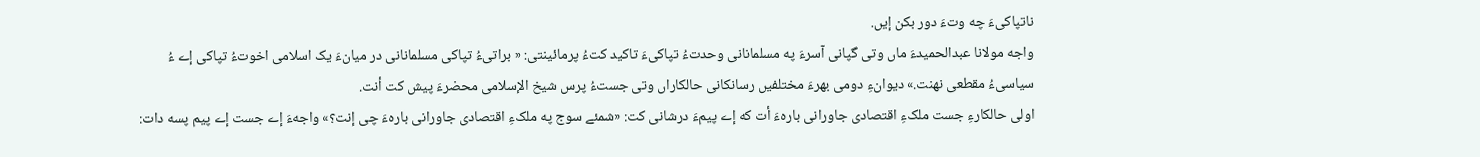ناتپاکیءَ چه وتءَ دور بکن إیں.
واجه مولانا عبدالحمیدءَ ماں وتی گپانی آسرءَ په مسلمانانی وحدتءُ تپاکیءَ تاکید کتءُ پرمائینتی: « براتیءُ تپاکی مسلمانانی در میانءَ یک اسلامی اخوتءُ تپاکی إے ءُ سیاسیءُ مقطعی نهنت.» دیوانءِ دومی بهرءَ مختلفیں رسانکانی حالکاراں وتی جستءُ پرس شیخ الإسلامی محضرءَ پیش کت أنت.
اولی حالکارءِ جست ملکءِ اقتصادی جاورانی بارهءَ أت که إے پیمءَ درشانی کت: «شمئے سوج په ملکءِ اقتصادی جاورانی بارهءَ چی إنت؟» واجهءَ إے جست إے پیم پسه دات: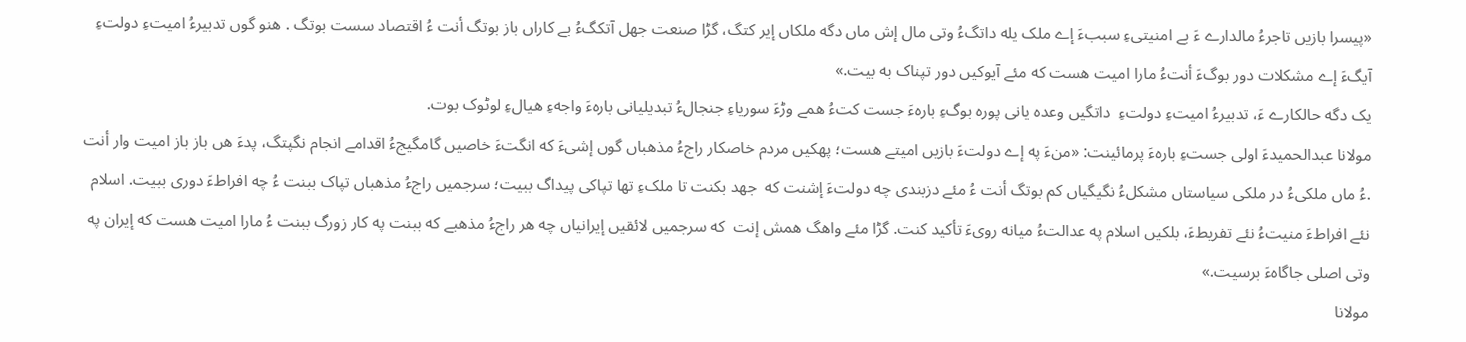«پیسرا بازیں تاجرءُ مالدارے ءَ بے امنیتیءِ سببءَ إے ملک یله داتگءُ وتی مال إش ماں دگه ملکاں إیر کتگ، گڑا صنعت جهل آتکگءُ بے کاراں باز بوتگ أنت ءُ اقتصاد سست بوتگ . هنو گوں تدبیرءُ امیتءِ دولتءِ آیگءَ إے مشکلات دور بوگءَ أنتءُ مارا امیت هست که مئے آیوکیں دور تپناک به بیت.»
یک دگه حالکارے ءَ، تدبیرءُ امیتءِ دولتءِ  داتگیں وعده یانی پوره بوگءِ بارهءَ جست کتءُ همے وڑءَ سوریاءِ جنجالءُ تبدیلیانی بارهءَ واجهءِ هیالءِ لوٹوک بوت.
مولانا عبدالحمیدءَ اولی جستءِ بارهءَ پرمائینت: «منءَ په إے دولتءَ بازیں امیتے هست؛ پهکیں مردم خاصکار راجءُ مذهباں گوں إشیءَ که انگتءَ خاصیں گامگیجءُ اقدامے انجام نگپتگ، پدءَ هں باز باز امیت وار أنت .ءُ ماں ملکیءُ در ملکی سیاستاں مشکلءُ نگیگیاں کم بوتگ أنت ءُ مئے دزبندی چه دولتءَ إشنت که  جهد بکنت تا ملکءِ تها تپاکی پیداگ ببیت؛ سرجمیں راجءُ مذهباں تپاک ببنت ءُ چه افراطءَ دوری ببیت. اسلام نئے افراطءَ منیتءُ نئے تفریطءَ، بلکیں اسلام په عدالتءُ میانه رویءَ تأکید کنت. گڑا مئے واهگ همش إنت  که سرجمیں لائقیں إیرانیاں چه هر راجءُ مذهبے که ببنت په کار زورگ ببنت ءُ مارا امیت هست که إیران په وتی اصلی جاگاهءَ برسیت.»
مولانا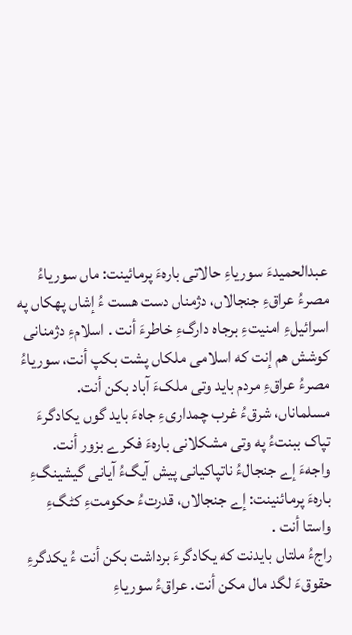عبدالحمیدءَ سوریاءِ حالاتی بارهءَ پرمائینت: ماں سوریاءُ مصرءُ عراقءِ جنجالاں، دژمناں دست هست ءُ إشاں پهکاں په اسرائیلءِ امنیتءِ برجاه دارگءِ خاطرءَ أنت . اسلامءِ دژمنانی کوشش هم إنت که اسلامی ملکاں پشت بکپ أنت، سوریاءُ مصرءُ عراقءِ مردم باید وتی ملکءَ آباد بکن أنت.
مسلماناں، شرقءُ غرب چمداریءِ جاهءَ باید گوں یکادگرءَ تپاک ببنتءُ په وتی مشکلانی بارهءَ فکرے بزور أنت.
واجهءَ إے جنجالءُ ناتپاکیانی پیش آیگءُ آیانی گیشینگءِ بارهءَ پرمائنینت: إے جنجالاں، قدرتءُ حکومتءِ کٹگءِ واستا أنت .
راجءُ ملتاں بایدنت که یکادگرءَ برداشت بکن أنت ءُ یکدگرءِ حقوقءَ لگد مال مکن أنت. عراقءُ سوریاءِ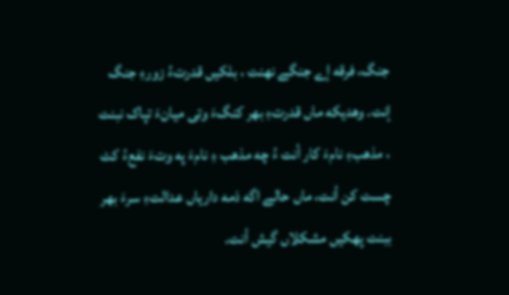جنگ، فرقه إے جنگے نهنت ، بلکیں قدرتءُ زورءِ جنگ إنت. وهدیکه ماں قدرتءِ بهر کنگءَ وتی میانءَ تپاک نبنت ، مذهبءِ نامءَ کار أنت ءُ چه مذهب ءِ نامءَ په وتءَ نفعءُ کٹ چست کن أنت، ماں حالے اگه ذمه داریاں عدالتءِ سرءَ بهر ببنت پهکیں مشکلاں گیش أنت.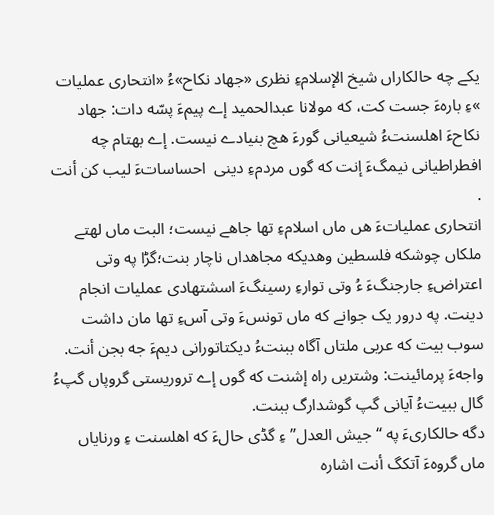یکے چه حالکاراں شیخ الإسلامءِ نظری «جهاد نکاح»ءُ «انتحاری عملیات »ءِ بارهءَ جست کت، که مولانا عبدالحمید إے پیمءَ پسّه دات: جهاد نکاحءَ اهلسنتءُ شیعیانی گورءَ هچ بنیادے نیست. إے بهتام چه افطراطیانی نیمگءَ إنت که گوں مردمءِ دینی  احساساتءَ لیب کن أنت .
انتحاری عملیاتءَ هں ماں اسلامءِ تها جاهے نیست؛ البت ماں لهتے ملکاں چوشکه فلسطین وهدیکه مجاهداں ناچار بنت؛گڑا په وتی اعتراضءِ جارجنگءَ ءُ وتی توارءِ رسینگءَ اسشتهادی عملیات انجام دینت. په درور یک جوانے که ماں تونسءَ وتی آسءِ تها مان داشت سوب بیت که عربی ملتاں آگاه ببنتءُ دیکتاتورانی دیمءَ جه بجن أنت.
واجهءَ پرمائینت: وشتریں راه إشنت که گوں إے تروریستی گروپاں گپءُ گال ببیتءُ آیانی گپ گوشدارگ ببنت.
دگه حالکاریءَ په “جیش العدل”ءِ گڈی حالءَ که اهلسنت ءِ ورنایاں ماں گروهءَ آتکگ أنت اشاره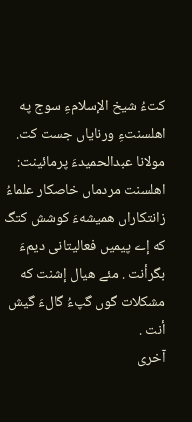کتءُ شیخ الإسلامءِ سوج په اهلسنتءِ ورنایاں جست کت. مولانا عبدالحمیدءَ پرمائینت: اهلسنت مردماں خاصکار علماءُ زانتکاراں همیشهءَ کوشش کتگ که إے پیمیں فعالیتانی دیمءَ بگرأنت . مئے هیال إشنت که مشکلات گوں گپءُ گالءَ گیش أنت .
آخری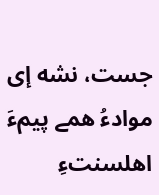جست، نشه إی موادءُ همے پیمءَ اهلسنتءِ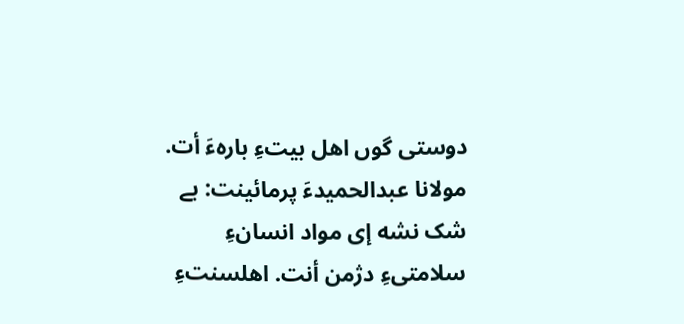دوستی گوں اهل بیتءِ بارهءَ أت. مولانا عبدالحمیدءَ پرمائینت: بے شک نشه إی مواد انسانءِ سلامتیءِ دژمن أنت. اهلسنتءِ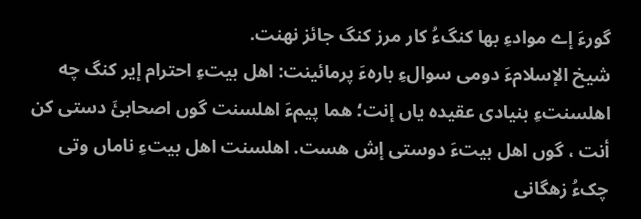گورءَ إے موادءِ بها کنگءُ کار مرز کنگ جائز نهنت.
شیخ الإسلامءَ دومی سوالءِ بارهءَ پرمائینت: اهل بیتءِ احترام إیر کنگ چه اهلسنتءِ بنیادی عقیده یاں إنت؛ هما پیمءَ اهلسنت گوں اصحابئَ دستی کن أنت ، گوں اهل بیتءَ دوستی إش هست. اهلسنت اهل بیتءِ ناماں وتی چکءُ زهگانی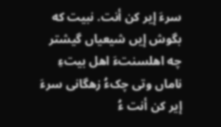سرءَ إیر کن أنت. نبیت که بگوش إیں شیعیاں گیشتر چه اهلسنتءَ اهل بیتءِ ناماں وتی چکءُ زهگانی سرءَ إیر کن أنت ءُ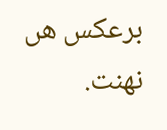برعکس هں نهنت.